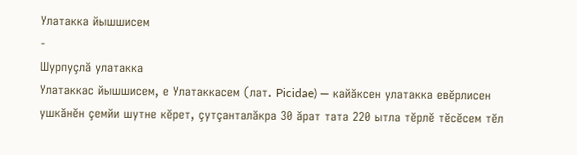Улатакка йышшисем
-
Шурпуçлă улатакка
Улатаккас йышшисем, е Улатаккасем (лат. Picidae) — кайăксен улатакка евĕрлисен ушкăнĕн çемйи шутне кĕрет, çутçанталăкра 30 ăрат тата 220 ытла тĕрлĕ тĕсĕсем тĕл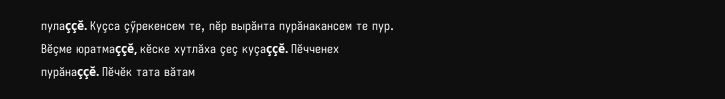пулаççĕ. Куçса çӳрекенсем те, пĕр вырăнта пурăнакансем те пур. Вĕçме юратмаççĕ, кĕске хутлăха çеç куçаççĕ. Пĕчченех пурăнаççĕ. Пĕчĕк тата вăтам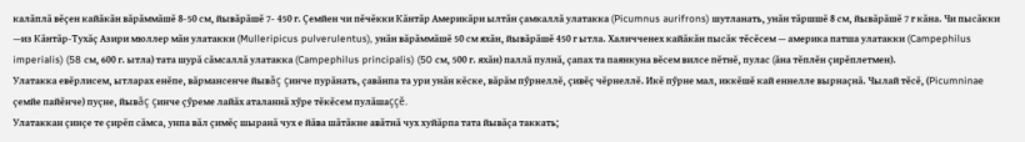калăплă вĕçен кайăкăн вăрăммăшĕ 8-50 см, йывăрăшĕ 7- 450 г. Çемйен чи пĕчĕкки Кăнтăр Америкăри ылтăн çамкаллă улатакка (Picumnus aurifrons) шутланать, унăн тăршшĕ 8 см, йывăрăшĕ 7 г кăна. Чи пысăкки —из Кăнтăр-Тухăç Азири мюллер мăн улатакки (Mulleripicus pulverulentus), унăн вăрăммăшĕ 50 см яхăн, йывăрăшĕ 450 г ытла. Халичченех кайăкăн пысăк тĕсĕсем — америка патша улатакки (Campephilus imperialis) (58 см, 600 г. ытла) тата шурă сăмсаллă улатакка (Campephilus principalis) (50 см, 500 г. яхăн) паллă пулнă, çапах та паянкуна вĕсем вилсе пĕтнĕ, пулас (ăна тĕплĕн çирĕплетмен).
Улатакка евĕрлисем, ытларах енĕпе, вăрмансенче йывăç çинче пурăнать, çавăнпа та ури унăн кĕске, вăрăм пӳрнеллĕ, çивĕç чĕрнеллĕ. Икĕ пӳрне мал, иккĕшĕ кай еннелле вырнаçнă. Чылай тĕсĕ, (Picumninae çемйе пайĕнче) пуçне, йывăç çинче çӳреме лайăх аталаннă хӳре тĕкĕсем пулăшаççĕ.
Улатаккан çинçе те çирĕп сăмса, унпа вăл çимĕç шыранă чух е йăва шăтăкне авăтнă чух хуйăрпа тата йывăçа таккать;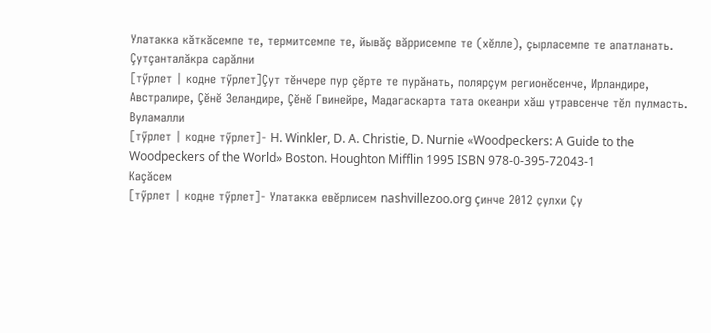Улатакка кăткăсемпе те, термитсемпе те, йывăç вăррисемпе те (хĕлле), çырласемпе те апатланать.
Çутçанталăкра сарăлни
[тӳрлет | кодне тӳрлет]Çут тĕнчере пур çĕрте те пурăнать, полярçум регионĕсенче, Ирландире, Австралире, Çĕнĕ Зеландире, Çĕнĕ Гвинейре, Мадагаскарта тата океанри хăш утравсенче тĕл пулмасть.
Вуламалли
[тӳрлет | кодне тӳрлет]- H. Winkler, D. A. Christie, D. Nurnie «Woodpeckers: A Guide to the Woodpeckers of the World» Boston. Houghton Mifflin 1995 ISBN 978-0-395-72043-1
Каçăсем
[тӳрлет | кодне тӳрлет]- Улатакка евĕрлисем nashvillezoo.org çинче 2012 ҫулхи Ҫу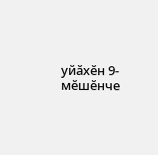уйӑхӗн 9-мӗшӗнче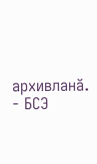архивланӑ.
- БСЭ